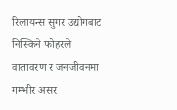रिलायन्स सुगर उद्योगबाट निस्किने फोहरले वातावरण र जनजीवनमा गम्भीर असर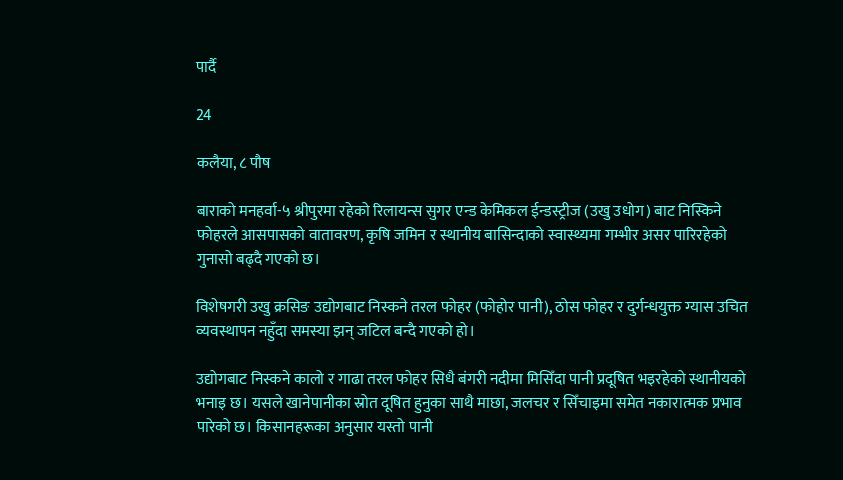पार्दै

24

कलैया, ८ पौष

बाराको मनहर्वा-५ श्रीपुरमा रहेको रिलायन्स सुगर एन्ड केमिकल ईन्डस्ट्रीज (उखु उधोग) बाट निस्किने फोहरले आसपासको वातावरण, कृषि जमिन र स्थानीय बासिन्दाको स्वास्थ्यमा गम्भीर असर पारिरहेको गुनासो बढ्दै गएको छ।

विशेषगरी उखु क्रसिङ उद्योगबाट निस्कने तरल फोहर (फोहोर पानी), ठोस फोहर र दुर्गन्धयुक्त ग्यास उचित व्यवस्थापन नहुँदा समस्या झन् जटिल बन्दै गएको हो।

उद्योगबाट निस्कने कालो र गाढा तरल फोहर सिधै बंगरी नदीमा मिसिँदा पानी प्रदूषित भइरहेको स्थानीयको भनाइ छ। यसले खानेपानीका स्रोत दूषित हुनुका साथै माछा, जलचर र सिँचाइमा समेत नकारात्मक प्रभाव पारेको छ। किसानहरूका अनुसार यस्तो पानी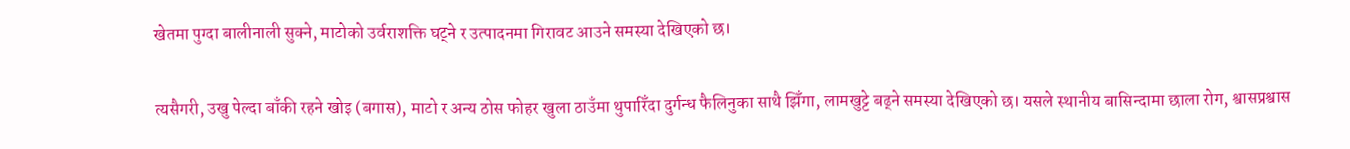खेतमा पुग्दा बालीनाली सुक्ने, माटोको उर्वराशक्ति घट्ने र उत्पादनमा गिरावट आउने समस्या देखिएको छ।

त्यसैगरी, उखु पेल्दा बाँकी रहने खोइ (बगास), माटो र अन्य ठोस फोहर खुला ठाउँमा थुपारिँदा दुर्गन्ध फैलिनुका साथै झिँगा, लामखुट्टे बढ्ने समस्या देखिएको छ। यसले स्थानीय बासिन्दामा छाला रोग, श्वासप्रश्वास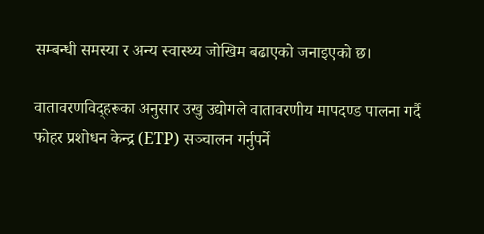सम्बन्धी समस्या र अन्य स्वास्थ्य जोखिम बढाएको जनाइएको छ।

वातावरणविद्हरूका अनुसार उखु उद्योगले वातावरणीय मापदण्ड पालना गर्दै फोहर प्रशोधन केन्द्र (ETP) सञ्चालन गर्नुपर्ने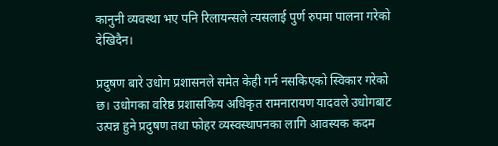कानुनी व्यवस्था भए पनि रिलायन्सले त्यसलाई पुर्ण रुपमा पालना गरेको देखिदैन।

प्रदुषण बारे उधोग प्रशासनले समेत केही गर्न नसकिएको स्विकार गरेको छ। उधोगका वरिष्ठ प्रशासकिय अधिकृत रामनारायण यादवले उधोगबाट उत्पन्न हुने प्रदुषण तथा फोहर व्यस्वस्थापनका लागि आवस्यक कदम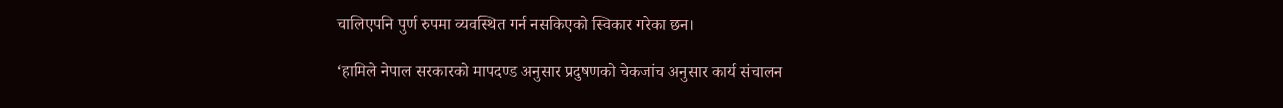चालिएपनि पुर्ण रुपमा व्यवस्थित गर्न नसकिएको स्विकार गरेका छन।

‘हामिले नेपाल सरकारको मापदण्ड अनुसार प्रदुषणको चेकजांच अनुसार कार्य संचालन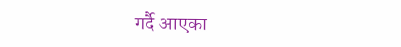गर्दै आएका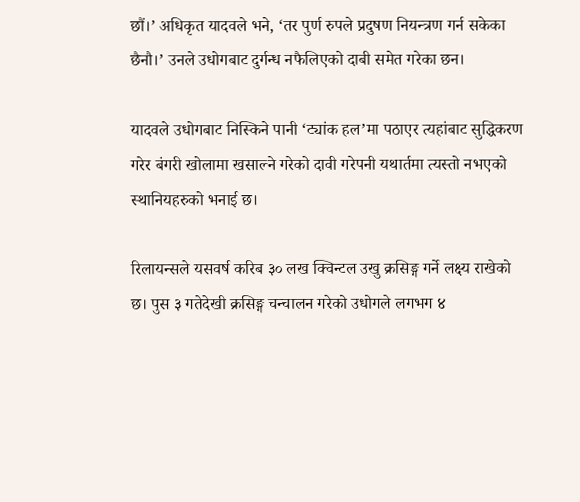छौं।’ अधिकृत यादवले भने, ‘तर पुर्ण रुपले प्रदुषण नियन्त्रण गर्न सकेका छैनौ।’ उनले उधोगबाट दुर्गन्ध नफैलिएको दाबी समेत गरेका छन।

यादवले उधोगबाट निस्किने पानी ‘ट्यांक हल’मा पठाएर त्यहांबाट सुद्धिकरण गरेर बंगरी खोलामा खसाल्ने गरेको दावी गरेपनी यथार्तमा त्यस्तो नभएको स्थानियहरुको भनाई छ।

रिलायन्सले यसवर्ष करिब ३० लख क्विन्टल उखु क्रसिङ्ग गर्ने लक्ष्य राखेको छ। पुस ३ गतेदेखी क्रसिङ्ग चन्चालन गरेको उधोगले लगभग ४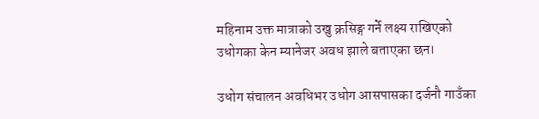महिनाम उक्त मात्राको उखु क्रसिङ्ग गर्ने लक्ष्य राखिएको उधोगका केन म्यानेजर अवध झाले बताएका छन।

उधोग संचालन अवधिभर उधोग आसपासका दर्जनौ गाउँका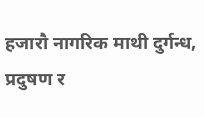हजारौ नागरिक माथी दुर्गन्ध, प्रदुषण र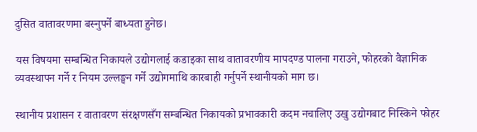दुसित वातावरणमा बस्नुपर्ने बाध्यता हुनेछ।

यस विषयमा सम्बन्धित निकायले उद्योगलाई कडाइका साथ वातावरणीय मापदण्ड पालना गराउने, फोहरको वैज्ञानिक व्यवस्थापन गर्ने र नियम उल्लङ्घन गर्ने उद्योगमाथि कारबाही गर्नुपर्ने स्थानीयको माग छ।

स्थानीय प्रशासन र वातावरण संरक्षणसँग सम्बन्धित निकायको प्रभावकारी कदम नचालिए उखु उद्योगबाट निस्किने फोहर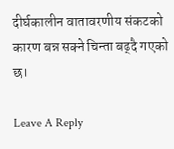दीर्घकालीन वातावरणीय संकटको कारण बन्न सक्ने चिन्ता बढ्दै गएको छ।

Leave A Reply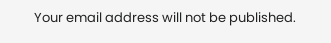Your email address will not be published.